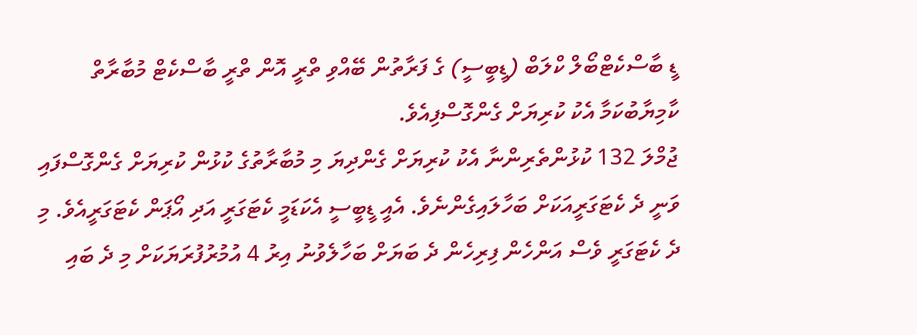ޑީ ބާސްކެޓްބޯލް ކްލަބް (ޑީބީސީ) ގެ ފަރާތުން ބޭއްވި ތްރީ އޮން ތްރީ ބާސްކެޓް މުބާރާތް ކާމިޔާބުކަމާ އެކު ކުރިޔަށް ގެންގޮސްފިއެވެ.
ޖުމްލަ 132 ކުޅުންތެރިންނާ އެކު ކުރިޔަށް ގެންދިޔަ މި މުބާރާތުގެ ކުޅުން ކުރިޔަށް ގެންގޮސްފައި ވަނީ ދެ ކެޓަގަރީއަކަށް ބަހާލައިގެންނެވެ. އެއީ ޑީބީސީ އެކަޑަމީ ކެޓަގަރީ އަދި އޯޕަން ކެޓަގަރީއެވެ. މި ދެ ކެޓަގަރީ ވެސް އަންހެން ފިރިހެން ދެ ބަޔަށް ބަހާލެވުނު އިރު 4 އުމުރުފުރަޔަކަށް މި ދެ ބައި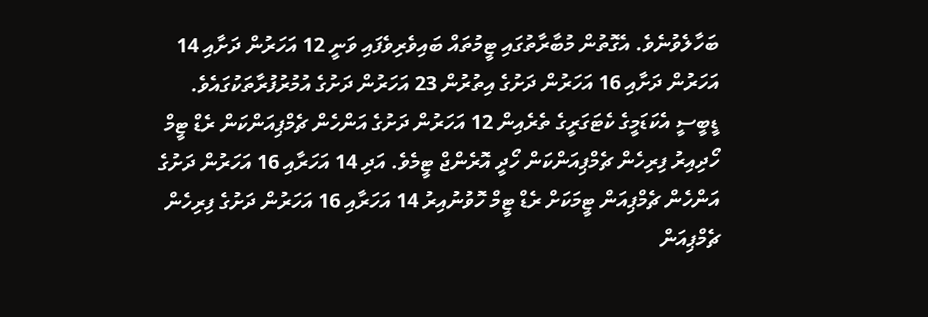ބަހާލެވުނެވެ. އެގޮތުން މުބާރާތުގައި ޓީމުތައް ބައިވެރިވެފައި ވަނީ 12 އަހަރުން ދަށާއި 14 އަހަރުން ދަށާއި 16 އަހަރުން ދަށުގެ އިތުރުން 23 އަހަރުން ދަށުގެ އުމުރުފުރާތަކުގައެވެ.
ޑީބީސީ އެކަޑަމީގެ ކެޓަގަރީގެ ތެރެއިން 12 އަހަރުން ދަށުގެ އަންހެން ޗެމްޕިއަންކަން ރެޑް ޓީމް ހޯދިއިރު ފިރިހެން ޗެމްޕިއަންކަން ހޯދީ އޮރެންޖް ޓީމެވެ. އަދި 14 އަހަރާއި 16 އަހަރުން ދަށުގެ އަންހެން ޗެމްޕިއަން ޓީމަކަށް ރެޑް ޓީމް ހޮވުނުއިރު 14 އަހަރާއި 16 އަހަރުން ދަށުގެ ފިރިހެން ޗެމްޕިއަން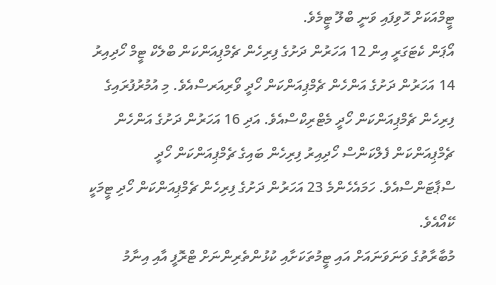ޓީމްއަކަށް ހޮވިފައި ވަނީ ބްލޫ ޓީމެވެ.
އޯޕަން ކެޓަގަރީ އިން 12 އަހަރުން ދަށުގެ ފިރިހެން ޗެމްޕިއަންކަން ބްލެކް ޓީމް ހޯދިއިރު 14 އަހަރުން ދަށުގެ އަންހެން ޗެމްޕިއަންކަން ހޯދީ ވޯރިއަރސްއެވެ. މި އުމުރުފުރައިގެ ފިރިހެން ޗެމްޕިއަންކަން ހޯދީ މެޓްރިކްސްއެވެ. އަދި 16 އަހަރުން ދަށުގެ އަންހެން ޗެމްޕިއަންކަން ފެލްކަންސް ހޯދިއިރު ފިރިހެން ބައިގެ ޗެމްޕިއަންކަން ހޯދީ ސްޕާޓަންސްއެވެ. ހަމައެހެންމެ 23 އަހަރުން ދަށުގެ ފިރިހެން ޗެމްޕިއަންކަން ހޯދި ޓީމަކީ ކޭއޯއެވެ.
މުބާރާތުގެ ވަނަވަނައަށް އައި ޓީމުތަކަށާއި ކުޅުންތެރިންނަށް ޓްރޮފީ އާއި އިނާމު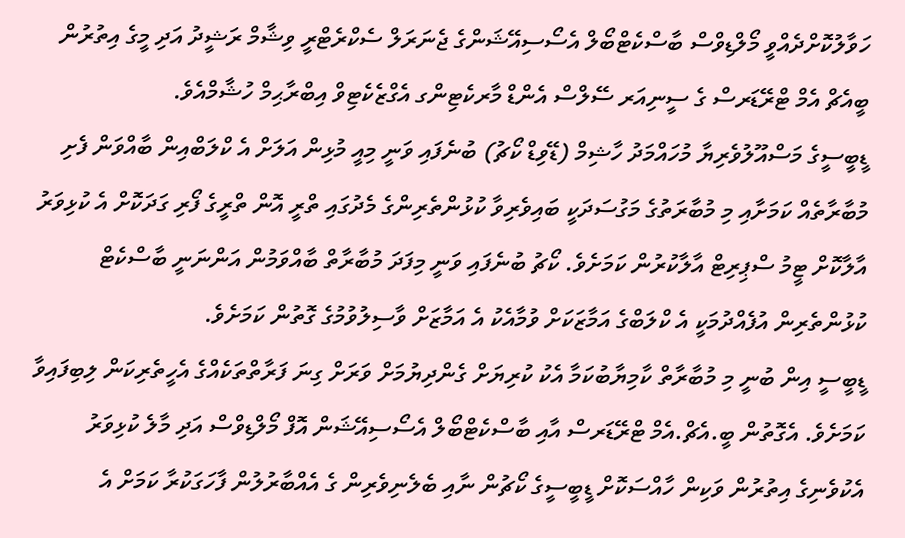ހަވާލުކޮށްދެއްވީ މޯލްޑިވްސް ބާސްކެޓްބޯލް އެސޯސިއޭޝަންގެ ޖެނަރަލް ސެކްރެޓްރީ ވިޝާމް ރަޝީދު އަދި މީގެ އިތުރުން ބީއެޗް އެމް ޓްރޭޑަރސް ގެ ސީނިއަރ ސޭލްސް އެންޑް މާރކެޓިންގ އެގްޒެކެޓިވް އިބްރާޙިމް ހުޝާމްއެވެ.
ޑީބީސީގެ މަސްއޫލުވެރިޔާ މުހައްމަދު ހާޝިމް (ޑޭވިޑް ކޯޗު) ބުނެފައި ވަނީ މިއީ މުޅިން އަލަށް އެ ކްލަބްއިން ބާއްވަން ފެށި މުބާރާތެއް ކަމަށާއި މި މުބާރަތުގެ މަގުސަދަކީ ބައިވެރިވާ ކުޅުންތެރިންގެ މެދުގައި ތްރީ އޮން ތްރީގެ ފޯރި ގަދަކޮށް އެ ކުޅިވަރު އާލާކޮށް ޓީމު ސްޕިރިޓް އާލާކުރުން ކަމަށެވެ. ކޯޗު ބުނެފައި ވަނީ މިފަދަ މުބާރާތް ބާއްވަމުން އަންނަނީ ބާސްކެޓް ކުޅުންތެރިން އުފެއްދުމަކީ އެ ކްލަބްގެ އަމާޒަކަށް ވުމާއެކު އެ އަމާޒަށް ވާސިލުވުމުގެ ގޮތުން ކަމަށެވެ.
ޑީބީސީ އިން ބުނީ މި މުބާރާތް ކާމިޔާބުކަމާ އެކު ކުރިޔަށް ގެންދިޔުމަށް ވަރަށް ގިނަ ފަރާތްތަކެއްގެ އެހީތެރިކަން ލިބިފައިވާ ކަމަށެވެ. އެގޮތުން ބީ.އެޗް.އެމް ޓްރޭޑަރސް އާއި ބާސްކެޓްބޯލް އެސޯސިއޭޝަން އޮފް މޯލްޑިވްސް އަދި މާލެ ކުޅިވަރު އެކުވެނިގެ އިތުރުން ވަކިން ހާއްސަކޮށް ޑީބީސީގެ ކޯޗުން ނާއި ބެލެނިވެރިން ގެ އެއްބާރުލުން ފާހަގަކުރާ ކަމަށް އެ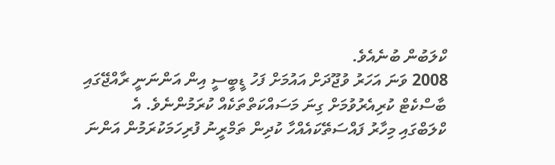ކްލަބުން ބުނެއެވެ.
2008 ވަނަ އަހަރު ވުޖޫދަށް އައުމަށް ފަހު ޑީބީސީ އިން އަންނަނީ ރާއްޖޭގައި ބާސްކެޓް ކުރިއެރުވުމަށް ގިނަ މަސައްކަތްތަކެއް ކުރަމުންނެވެ. އެ ކްލަބްގައި މިހާރު ފައްސަތޭކައެއްހާ ކުދިން ތަމްރީނު ފުރިހަމަކުރަމުން އަންނަ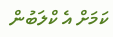ކަމަށް އެ ކްލަބުން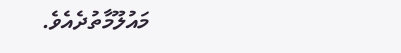މައުލޫމާތުދެއެވެ.